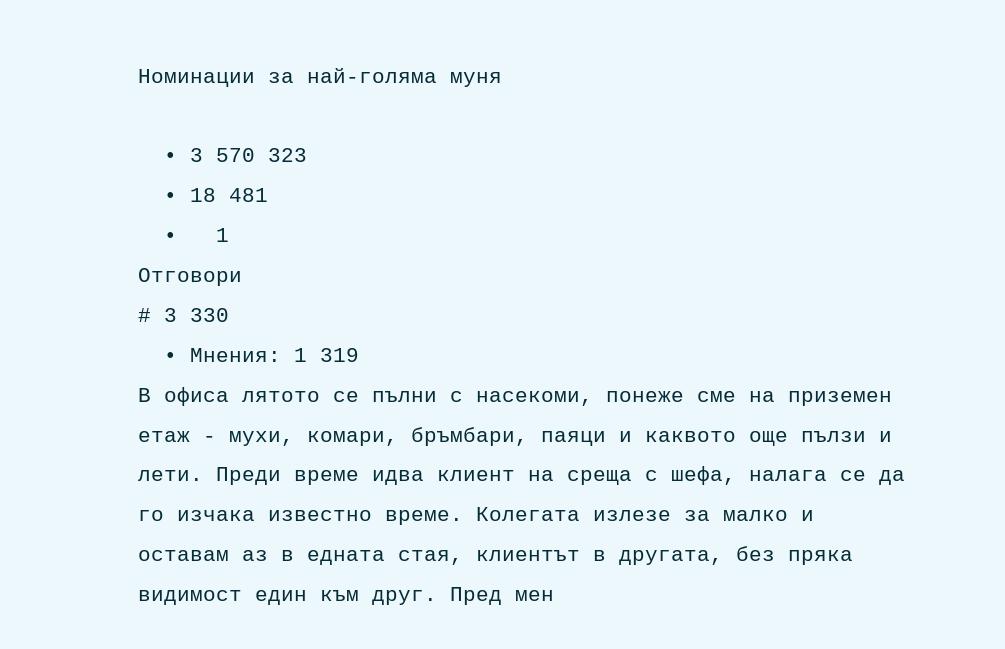Номинации за най-голяма муня

  • 3 570 323
  • 18 481
  •   1
Отговори
# 3 330
  • Мнения: 1 319
В офиса лятото се пълни с насекоми, понеже сме на приземен етаж - мухи, комари, бръмбари, паяци и каквото още пълзи и лети. Преди време идва клиент на среща с шефа, налага се да го изчака известно време. Колегата излезе за малко и оставам аз в едната стая, клиентът в другата, без пряка видимост един към друг. Пред мен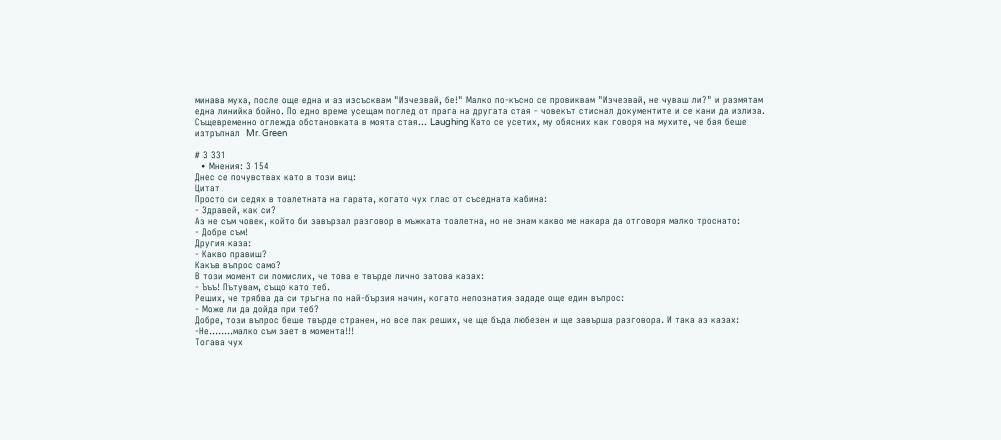минава муха, после още една и аз изсъсквам "Изчезвай, бе!" Малко по-късно се провиквам "Изчезвай, не чуваш ли?" и размятам една линийка бойно. По едно време усещам поглед от прага на другата стая - човекът стиснал документите и се кани да излиза. Същевременно оглежда обстановката в моята стая... Laughing Като се усетих, му обясних как говоря на мухите, че бая беше изтръпнал  Mr. Green

# 3 331
  • Мнения: 3 154
Днес се почувствах като в този виц:
Цитат
Просто си седях в тоалетната на гарата, когато чух глас от съседната кабина:
- Здравей, как си?
Аз не съм човек, който би завързал разговор в мъжката тоалетна, но не знам какво ме накара да отговоря малко троснато:
- Добре съм!
Другия каза:
- Какво правиш?
Какъв въпрос само?
В този момент си помислих, че това е твърде лично затова казах:
- Ъъъ! Пътувам, също като теб.
Реших, че трябва да си тръгна по най-бързия начин, когато непознатия зададе още един въпрос:
- Може ли да дойда при теб?
Добре, този въпрос беше твърде странен, но все пак реших, че ще бъда любезен и ще завърша разговора. И така аз казах:
-Не........малко съм зает в момента!!!
Тогава чух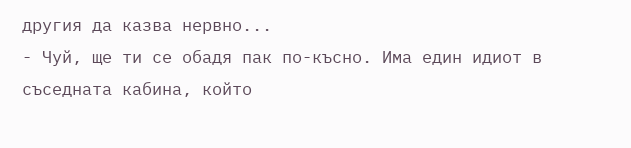другия да казва нервно...
- Чуй, ще ти се обадя пак по-късно. Има един идиот в съседната кабина, който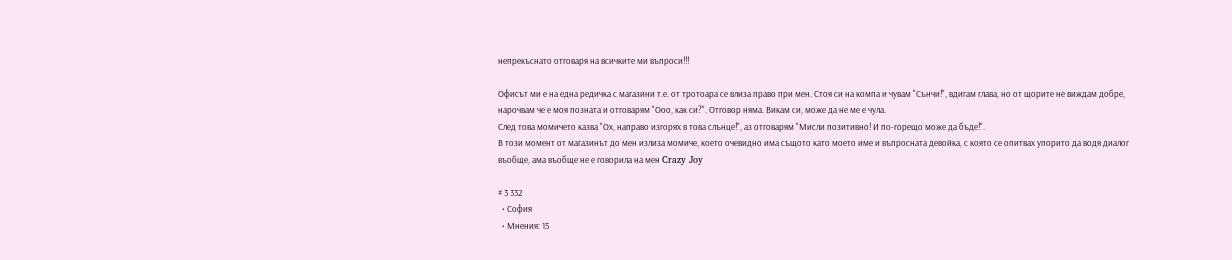непрекъснато отговаря на всичките ми въпроси!!!

Офисът ми е на една редичка с магазини т.е. от тротоара се влиза право при мен. Стоя си на компа и чувам "Сънчи!", вдигам глава, но от щорите не виждам добре, нарочвам че е моя позната и отговарям "Ооо, как си?". Отговор няма. Викам си, може да не ме е чула.
След това момичето казва "Ох, направо изгорях в това слънце!", аз отговарям "Мисли позитивно! И по-горещо може да бъде!".
В този момент от магазинът до мен излиза момиче, което очевидно има същото като моето име и въпросната девойка, с която се опитвах упорито да водя диалог въобще, ама въобще не е говорила на мен Crazy Joy

# 3 332
  • София
  • Мнения: 15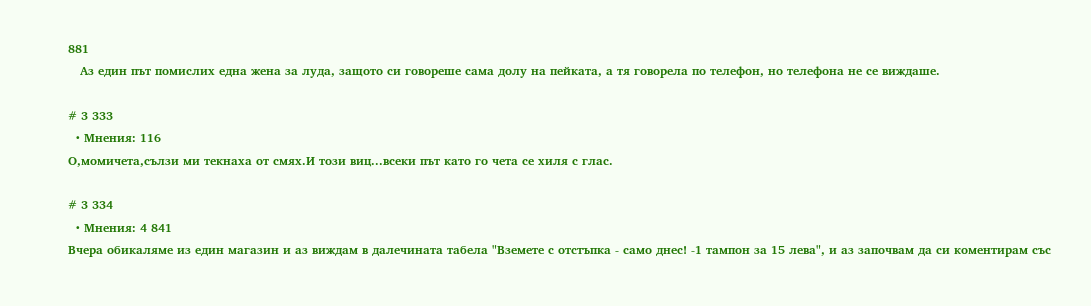881
   Аз един път помислих една жена за луда, защото си говореше сама долу на пейката, а тя говорела по телефон, но телефона не се виждаше.

# 3 333
  • Мнения: 116
О,момичета,сълзи ми текнаха от смях.И този виц...всеки път като го чета се хиля с глас.

# 3 334
  • Мнения: 4 841
Вчера обикаляме из един магазин и аз виждам в далечината табела "Вземете с отстъпка - само днес! -1 тампон за 15 лева", и аз започвам да си коментирам със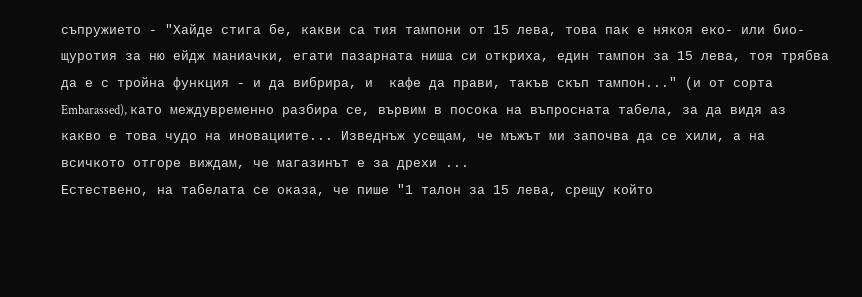съпружието - "Хайде стига бе, какви са тия тампони от 15 лева, това пак е някоя еко- или био-щуротия за ню ейдж маниачки, егати пазарната ниша си откриха, един тампон за 15 лева, тоя трябва да е с тройна функция - и да вибрира, и  кафе да прави, такъв скъп тампон..." (и от сорта  Embarassed), като междувременно разбира се, вървим в посока на въпросната табела, за да видя аз какво е това чудо на иновациите... Изведнъж усещам, че мъжът ми започва да се хили, а на всичкото отгоре виждам, че магазинът е за дрехи ...
Естествено, на табелата се оказа, че пише "1 талон за 15 лева, срещу който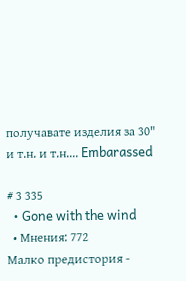получавате изделия за 30" и т.н. и т.н.... Embarassed

# 3 335
  • Gone with the wind
  • Мнения: 772
Малко предистория -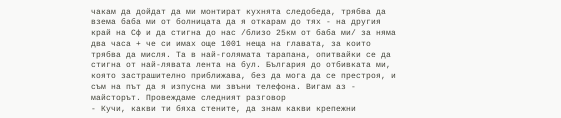чакам да дойдат да ми монтират кухнята следобеда, трябва да взема баба ми от болницата да я откарам до тях - на другия край на Сф и да стигна до нас /близо 25км от баба ми/ за няма два часа + че си имах още 1001 неща на главата, за които трябва да мисля. Та в най-голямата тарапана, опитвайки се да стигна от най-лявата лента на бул. България до отбивката ми, която застрашително приближава, без да мога да се престроя, и съм на път да я изпусна ми звъни телефона. Вигам аз - майсторът. Провеждаме следният разговор
- Кучи, какви ти бяха стените, да знам какви крепежни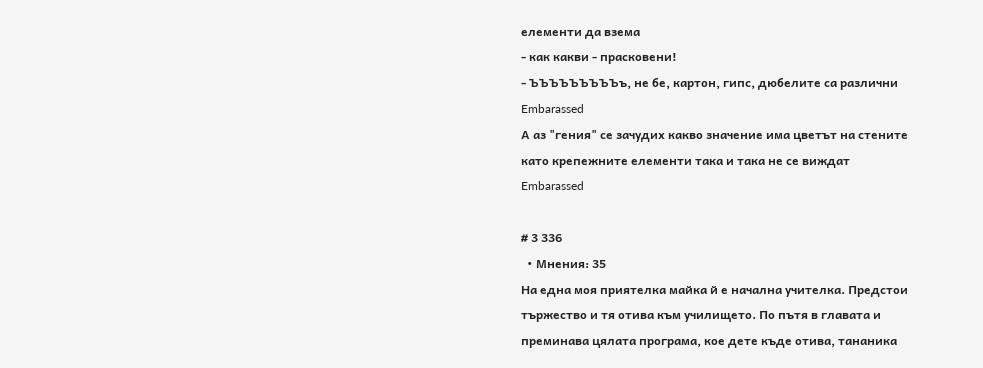елементи да взема
- как какви - прасковени!
- ЪЪЪЪЪЪЪЪЪъ, не бе, картон, гипс, дюбелите са различни  Embarassed
А аз "гения" се зачудих какво значение има цветът на стените като крепежните елементи така и така не се виждат    Embarassed

# 3 336
  • Мнения: 35
На една моя приятелка майка й е начална учителка. Предстои тържество и тя отива към училището. По пътя в главата и преминава цялата програма, кое дете къде отива, тананика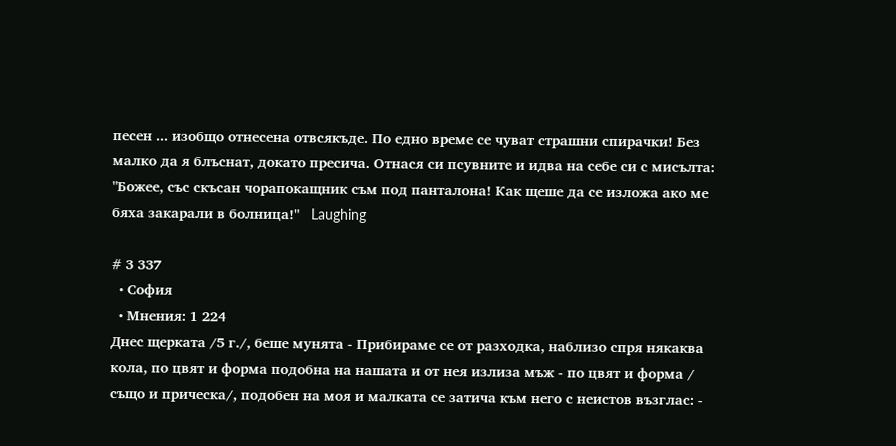песен ... изобщо отнесена отвсякъде. По едно време се чуват страшни спирачки! Без малко да я блъснат, докато пресича. Отнася си псувните и идва на себе си с мисълта: "Божее, със скъсан чорапокащник съм под панталона! Как щеше да се изложа ако ме бяха закарали в болница!"   Laughing

# 3 337
  • София
  • Мнения: 1 224
Днес щерката /5 г./, беше мунята - Прибираме се от разходка, наблизо спря някаква кола, по цвят и форма подобна на нашата и от нея излиза мъж - по цвят и форма / също и прическа/, подобен на моя и малката се затича към него с неистов възглас: -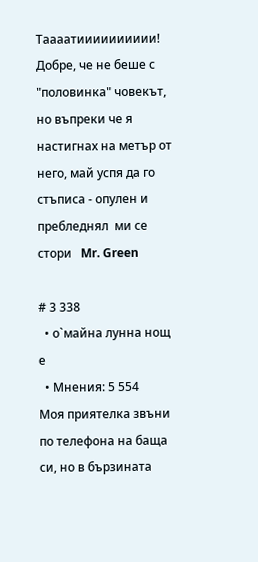Таааатииииииииии!
Добре, че не беше с "половинка" човекът, но въпреки че я настигнах на метър от него, май успя да го стъписа - опулен и пребледнял  ми се стори   Mr. Green

# 3 338
  • о`майна лунна нощ е
  • Мнения: 5 554
Моя приятелка звъни по телефона на баща си, но в бързината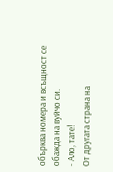обърква номера и всъщност се обажда на вуйчо си.
- Ало, тате!
От другата страна на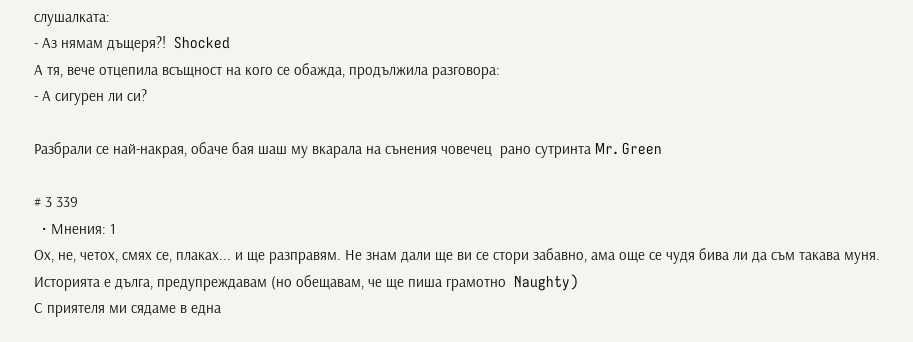слушалката:
- Аз нямам дъщеря?!  Shocked
А тя, вече отцепила всъщност на кого се обажда, продължила разговора:
- А сигурен ли си?

Разбрали се най-накрая, обаче бая шаш му вкарала на сънения човечец  рано сутринта Mr. Green

# 3 339
  • Мнения: 1
Ох, не, четох, смях се, плаках... и ще разправям. Не знам дали ще ви се стори забавно, ама още се чудя бива ли да съм такава муня. Историята е дълга, предупреждавам (но обещавам, че ще пиша грамотно  Naughty)
С приятеля ми сядаме в една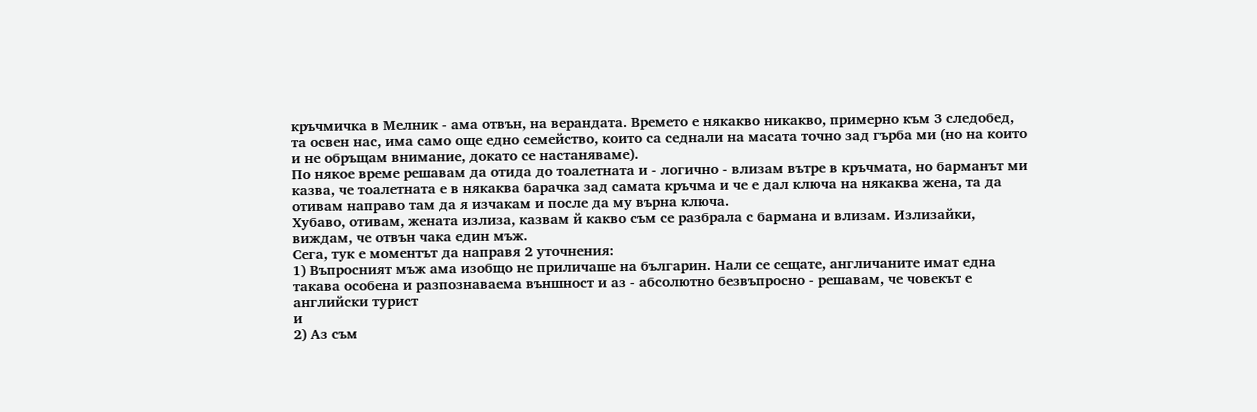кръчмичка в Мелник - ама отвън, на верандата. Времето е някакво никакво, примерно към 3 следобед, та освен нас, има само още едно семейство, които са седнали на масата точно зад гърба ми (но на които и не обръщам внимание, докато се настаняваме).
По някое време решавам да отида до тоалетната и - логично - влизам вътре в кръчмата, но барманът ми казва, че тоалетната е в някаква барачка зад самата кръчма и че е дал ключа на някаква жена, та да отивам направо там да я изчакам и после да му върна ключа.
Хубаво, отивам, жената излиза, казвам й какво съм се разбрала с бармана и влизам. Излизайки, виждам, че отвън чака един мъж.
Сега, тук е моментът да направя 2 уточнения:
1) Въпросният мъж ама изобщо не приличаше на българин. Нали се сещате, англичаните имат една такава особена и разпознаваема външност и аз - абсолютно безвъпросно - решавам, че човекът е английски турист
и
2) Аз съм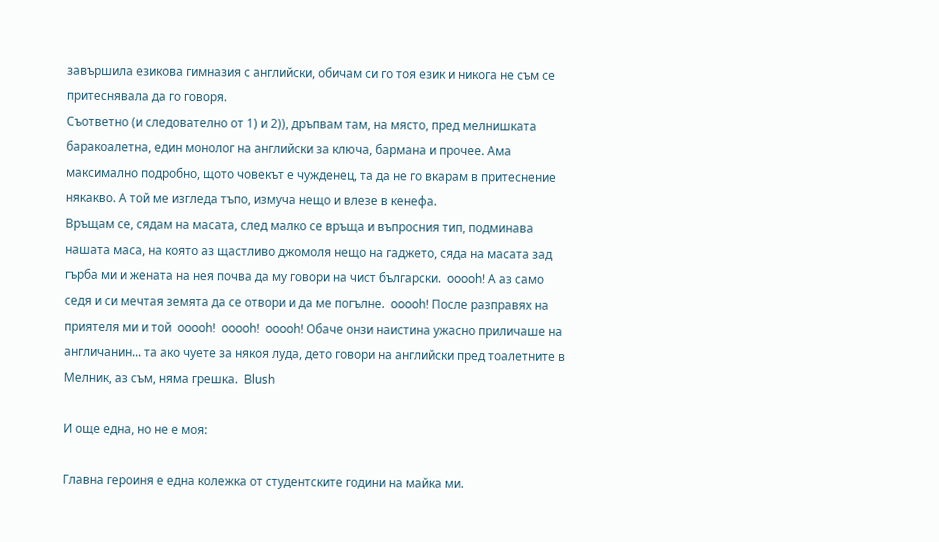завършила езикова гимназия с английски, обичам си го тоя език и никога не съм се притеснявала да го говоря.
Съответно (и следователно от 1) и 2)), дръпвам там, на място, пред мелнишката баракоалетна, един монолог на английски за ключа, бармана и прочее. Ама максимално подробно, щото човекът е чужденец, та да не го вкарам в притеснение някакво. А той ме изгледа тъпо, измуча нещо и влезе в кенефа.
Връщам се, сядам на масата, след малко се връща и въпросния тип, подминава нашата маса, на която аз щастливо джомоля нещо на гаджето, сяда на масата зад гърба ми и жената на нея почва да му говори на чист български.  ooooh! А аз само седя и си мечтая земята да се отвори и да ме погълне.  ooooh! После разправях на приятеля ми и той  ooooh!  ooooh!  ooooh! Обаче онзи наистина ужасно приличаше на англичанин... та ако чуете за някоя луда, дето говори на английски пред тоалетните в Мелник, аз съм, няма грешка.  Blush

И още една, но не е моя:

Главна героиня е една колежка от студентските години на майка ми.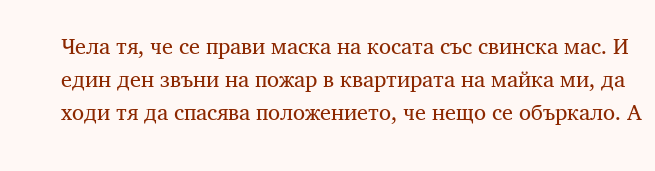Чела тя, че се прави маска на косата със свинска мас. И един ден звъни на пожар в квартирата на майка ми, да ходи тя да спасява положението, че нещо се объркало. А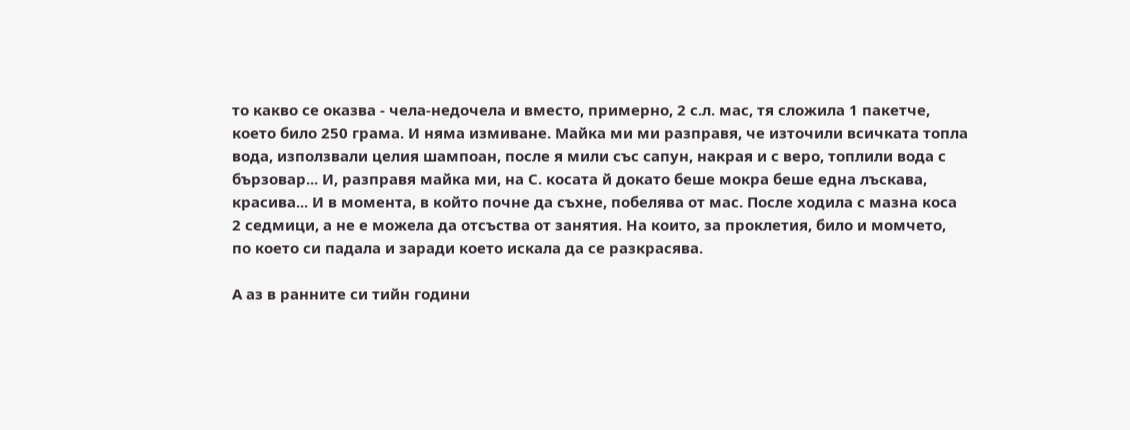то какво се оказва - чела-недочела и вместо, примерно, 2 с.л. мас, тя сложила 1 пакетче, което било 250 грама. И няма измиване. Майка ми ми разправя, че източили всичката топла вода, използвали целия шампоан, после я мили със сапун, накрая и с веро, топлили вода с бързовар... И, разправя майка ми, на С. косата й докато беше мокра беше една лъскава, красива... И в момента, в който почне да съхне, побелява от мас. После ходила с мазна коса 2 седмици, а не е можела да отсъства от занятия. На които, за проклетия, било и момчето, по което си падала и заради което искала да се разкрасява.

А аз в ранните си тийн години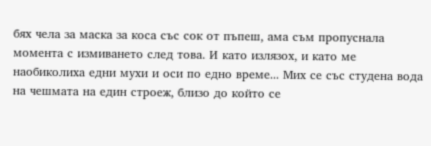бях чела за маска за коса със сок от пъпеш, ама съм пропуснала момента с измиването след това. И като излязох, и като ме наобиколиха едни мухи и оси по едно време... Мих се със студена вода на чешмата на един строеж, близо до който се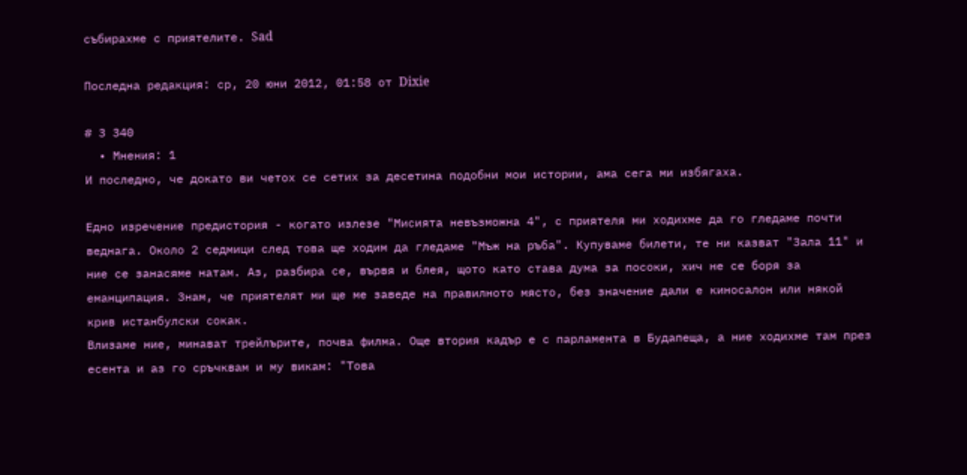събирахме с приятелите. Sad

Последна редакция: ср, 20 юни 2012, 01:58 от Dixie

# 3 340
  • Мнения: 1
И последно, че докато ви четох се сетих за десетина подобни мои истории, ама сега ми избягаха.

Едно изречение предистория - когато излезе "Мисията невъзможна 4", с приятеля ми ходихме да го гледаме почти веднага. Около 2 седмици след това ще ходим да гледаме "Мъж на ръба". Купуваме билети, те ни казват "Зала 11" и ние се занасяме натам. Аз, разбира се, вървя и блея, щото като става дума за посоки, хич не се боря за еманципация. Знам, че приятелят ми ще ме заведе на правилното място, без значение дали е киносалон или някой крив истанбулски сокак.
Влизаме ние, минават трейлърите, почва филма. Още втория кадър е с парламента в Будапеща, а ние ходихме там през есента и аз го сръчквам и му викам: "Това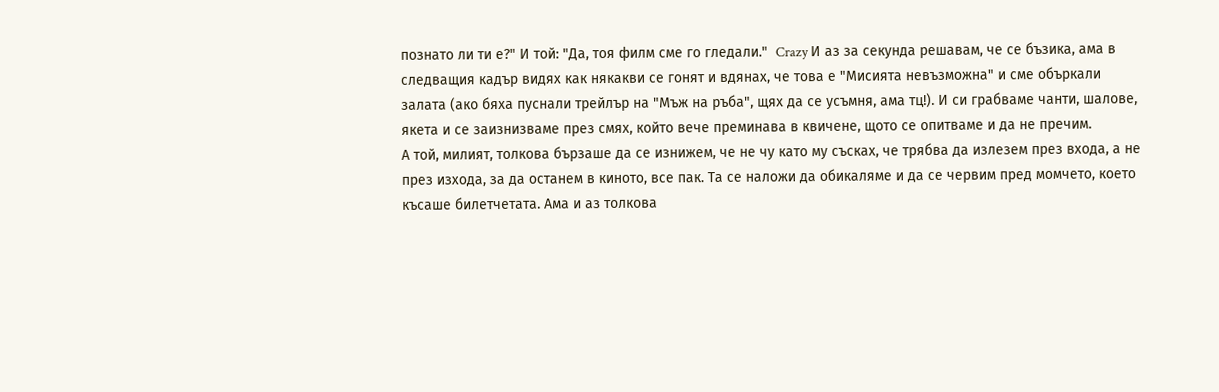познато ли ти е?" И той: "Да, тоя филм сме го гледали."  Crazy И аз за секунда решавам, че се бъзика, ама в следващия кадър видях как някакви се гонят и вдянах, че това е "Мисията невъзможна" и сме объркали залата (ако бяха пуснали трейлър на "Мъж на ръба", щях да се усъмня, ама тц!). И си грабваме чанти, шалове, якета и се заизнизваме през смях, който вече преминава в квичене, щото се опитваме и да не пречим.
А той, милият, толкова бързаше да се изнижем, че не чу като му съсках, че трябва да излезем през входа, а не през изхода, за да останем в киното, все пак. Та се наложи да обикаляме и да се червим пред момчето, което късаше билетчетата. Ама и аз толкова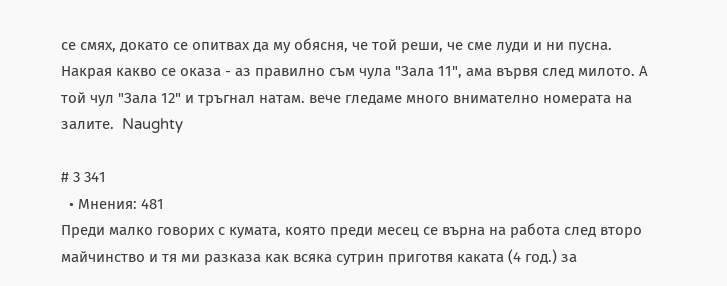се смях, докато се опитвах да му обясня, че той реши, че сме луди и ни пусна.
Накрая какво се оказа - аз правилно съм чула "Зала 11", ама вървя след милото. А той чул "Зала 12" и тръгнал натам. вече гледаме много внимателно номерата на залите.  Naughty

# 3 341
  • Мнения: 481
Преди малко говорих с кумата, която преди месец се върна на работа след второ майчинство и тя ми разказа как всяка сутрин приготвя каката (4 год.) за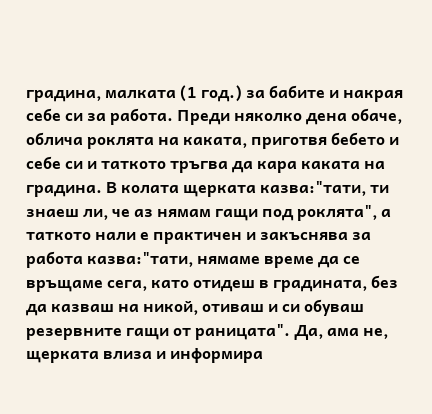градина, малката (1 год.) за бабите и накрая себе си за работа. Преди няколко дена обаче, облича роклята на каката, приготвя бебето и себе си и таткото тръгва да кара каката на градина. В колата щерката казва:"тати, ти знаеш ли, че аз нямам гащи под роклята", а таткото нали е практичен и закъснява за работа казва:"тати, нямаме време да се връщаме сега, като отидеш в градината, без да казваш на никой, отиваш и си обуваш резервните гащи от раницата". Да, ама не, щерката влиза и информира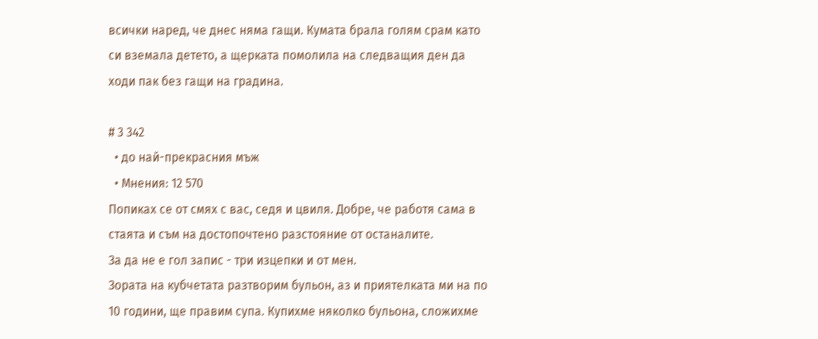всички наред, че днес няма гащи. Кумата брала голям срам като си вземала детето, а щерката помолила на следващия ден да ходи пак без гащи на градина.

# 3 342
  • до най-прекрасния мъж
  • Мнения: 12 570
Попиках се от смях с вас, седя и цвиля. Добре, че работя сама в стаята и съм на достопочтено разстояние от останалите.
За да не е гол запис - три изцепки и от мен.
Зората на кубчетата разтворим бульон, аз и приятелката ми на по 10 години, ще правим супа. Купихме няколко бульона, сложихме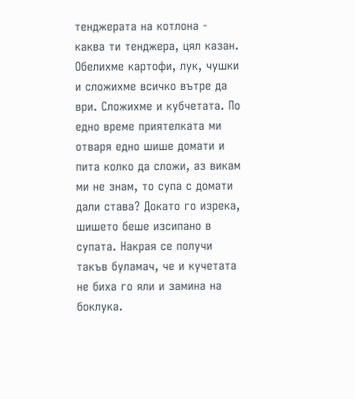тенджерата на котлона - каква ти тенджера, цял казан. Обелихме картофи, лук, чушки и сложихме всичко вътре да ври. Сложихме и кубчетата. По едно време приятелката ми отваря едно шише домати и пита колко да сложи, аз викам ми не знам, то супа с домати дали става? Докато го изрека, шишето беше изсипано в супата. Накрая се получи такъв буламач, че и кучетата не биха го яли и замина на боклука.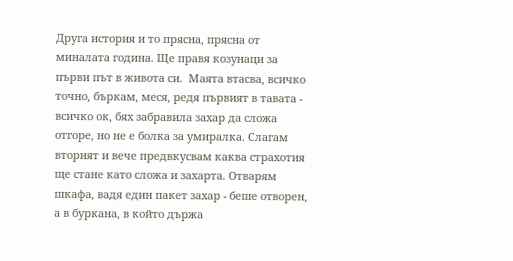Друга история и то прясна, прясна от миналата година. Ще правя козунаци за първи път в живота си.  Маята втасва, всичко точно, бъркам, меся, редя първият в тавата - всичко ок, бях забравила захар да сложа отгоре, но не е болка за умиралка. Слагам вторият и вече предвкусвам каква страхотия ще стане като сложа и захарта. Отварям шкафа, вадя един пакет захар - беше отворен, а в буркана, в който държа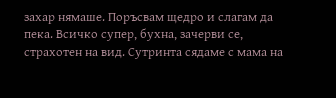захар нямаше. Поръсвам щедро и слагам да пека. Всичко супер, бухна, зачерви се, страхотен на вид. Сутринта сядаме с мама на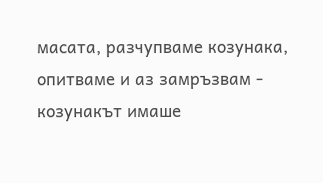масата, разчупваме козунака, опитваме и аз замръзвам - козунакът имаше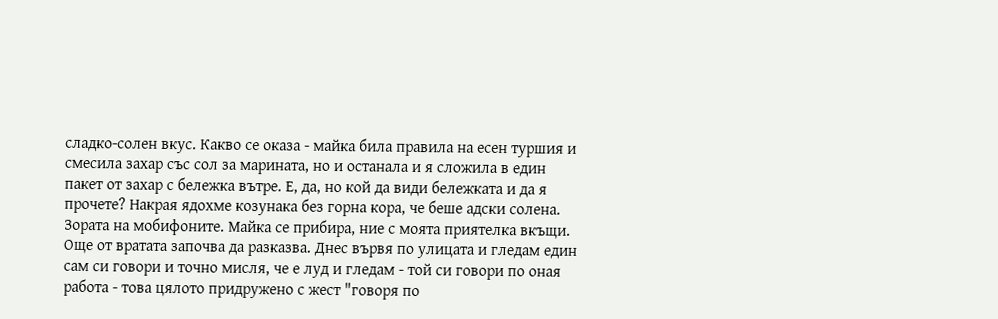сладко-солен вкус. Какво се оказа - майка била правила на есен туршия и смесила захар със сол за марината, но и останала и я сложила в един пакет от захар с бележка вътре. Е, да, но кой да види бележката и да я прочете? Накрая ядохме козунака без горна кора, че беше адски солена.
Зората на мобифоните. Майка се прибира, ние с моята приятелка вкъщи. Още от вратата започва да разказва. Днес вървя по улицата и гледам един сам си говори и точно мисля, че е луд и гледам - той си говори по оная работа - това цялото придружено с жест "говоря по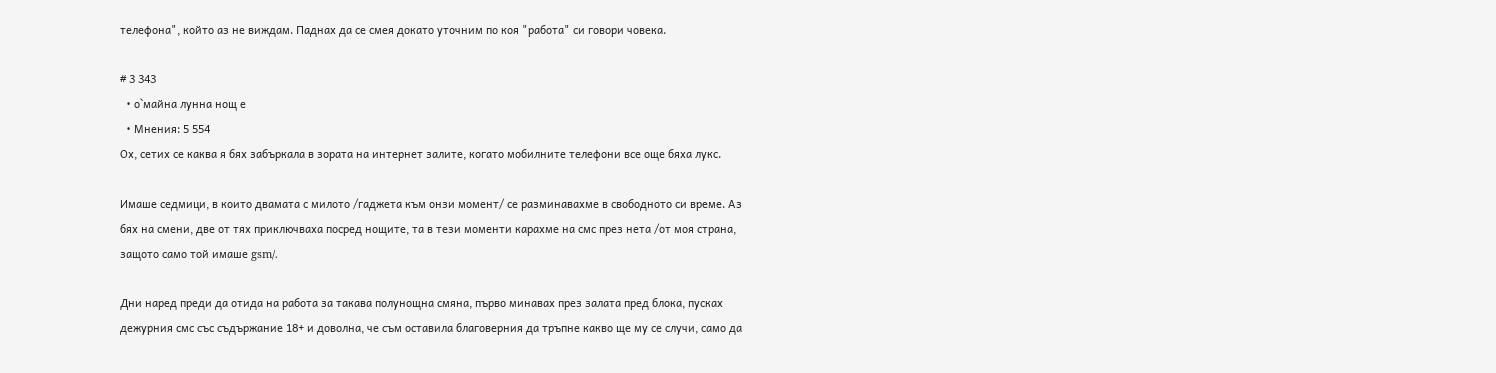телефона", който аз не виждам. Паднах да се смея докато уточним по коя "работа" си говори човека.

# 3 343
  • о`майна лунна нощ е
  • Мнения: 5 554
Ох, сетих се каква я бях забъркала в зората на интернет залите, когато мобилните телефони все още бяха лукс.

Имаше седмици, в които двамата с милото /гаджета към онзи момент/ се разминавахме в свободното си време. Аз бях на смени, две от тях приключваха посред нощите, та в тези моменти карахме на смс през нета /от моя страна, защото само той имаше gsm/.

Дни наред преди да отида на работа за такава полунощна смяна, първо минавах през залата пред блока, пусках дежурния смс със съдържание 18+ и доволна, че съм оставила благоверния да тръпне какво ще му се случи, само да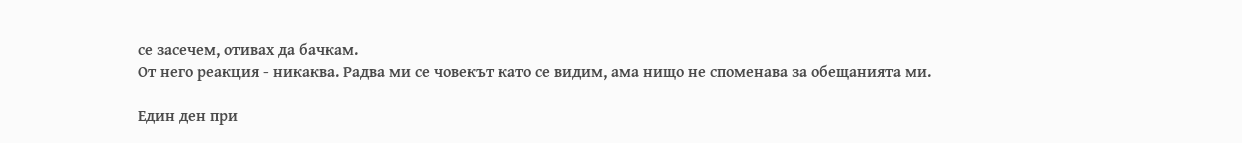се засечем, отивах да бачкам.
От него реакция - никаква. Радва ми се човекът като се видим, ама нищо не споменава за обещанията ми.

Един ден при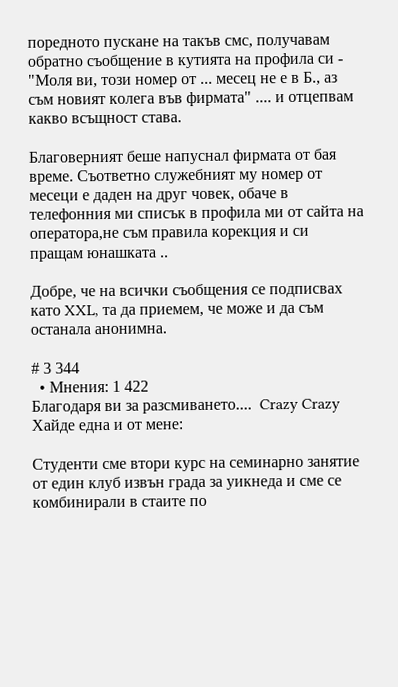поредното пускане на такъв смс, получавам обратно съобщение в кутията на профила си - "Моля ви, този номер от ... месец не е в Б., аз съм новият колега във фирмата" .... и отцепвам какво всъщност става.

Благоверният беше напуснал фирмата от бая време. Съответно служебният му номер от месеци е даден на друг човек, обаче в телефонния ми списък в профила ми от сайта на оператора,не съм правила корекция и си пращам юнашката ..

Добре, че на всички съобщения се подписвах като XXL, та да приемем, че може и да съм останала анонимна.

# 3 344
  • Мнения: 1 422
Благодаря ви за разсмиването....  Crazy Crazy Хайде една и от мене:

Студенти сме втори курс на семинарно занятие от един клуб извън града за уикнеда и сме се комбинирали в стаите по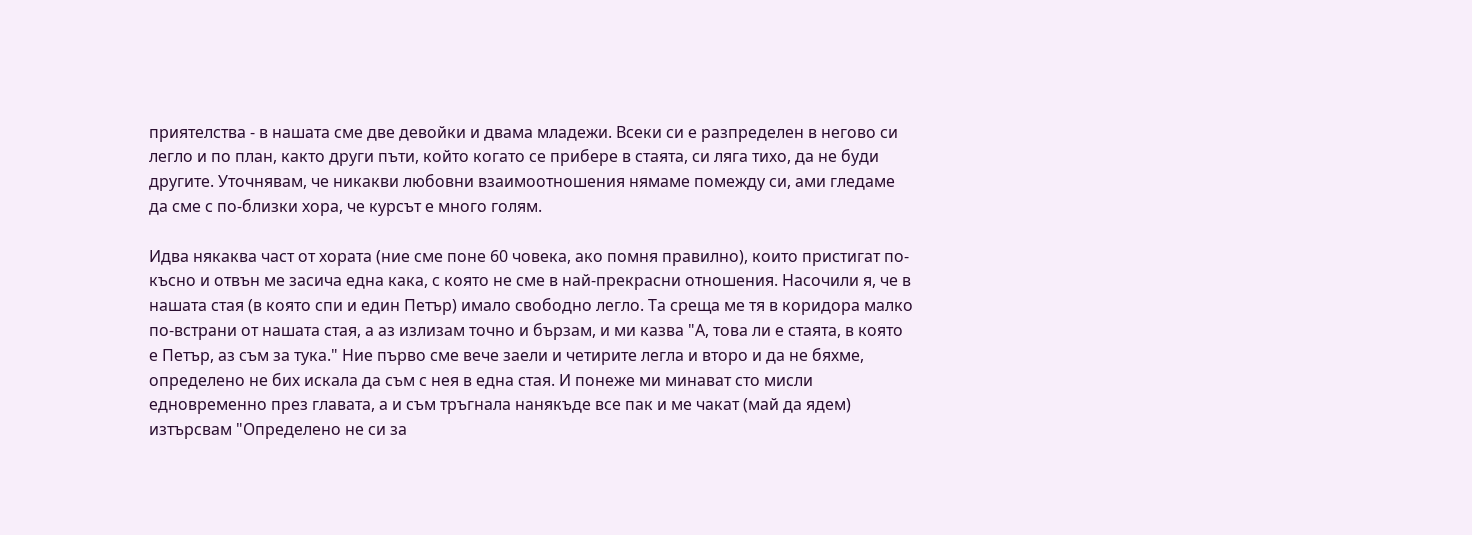приятелства - в нашата сме две девойки и двама младежи. Всеки си е разпределен в негово си легло и по план, както други пъти, който когато се прибере в стаята, си ляга тихо, да не буди другите. Уточнявам, че никакви любовни взаимоотношения нямаме помежду си, ами гледаме да сме с по-близки хора, че курсът е много голям.

Идва някаква част от хората (ние сме поне 60 човека, ако помня правилно), които пристигат по-късно и отвън ме засича една кака, с която не сме в най-прекрасни отношения. Насочили я, че в нашата стая (в която спи и един Петър) имало свободно легло. Та среща ме тя в коридора малко по-встрани от нашата стая, а аз излизам точно и бързам, и ми казва "А, това ли е стаята, в която е Петър, аз съм за тука." Ние първо сме вече заели и четирите легла и второ и да не бяхме, определено не бих искала да съм с нея в една стая. И понеже ми минават сто мисли едновременно през главата, а и съм тръгнала нанякъде все пак и ме чакат (май да ядем) изтърсвам "Определено не си за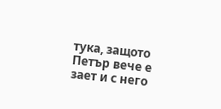тука, защото Петър вече е зает и с него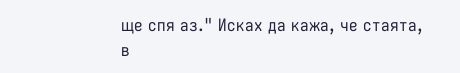ще спя аз." Исках да кажа, че стаята, в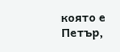която е Петър,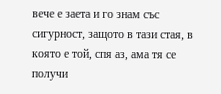вече е заета и го знам със сигурност, защото в тази стая, в която е той, спя аз, ама тя се получи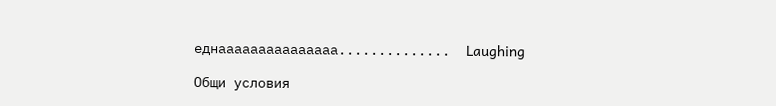еднааааааааааааааа..............  Laughing

Общи условия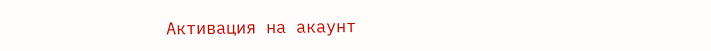Активация на акаунт